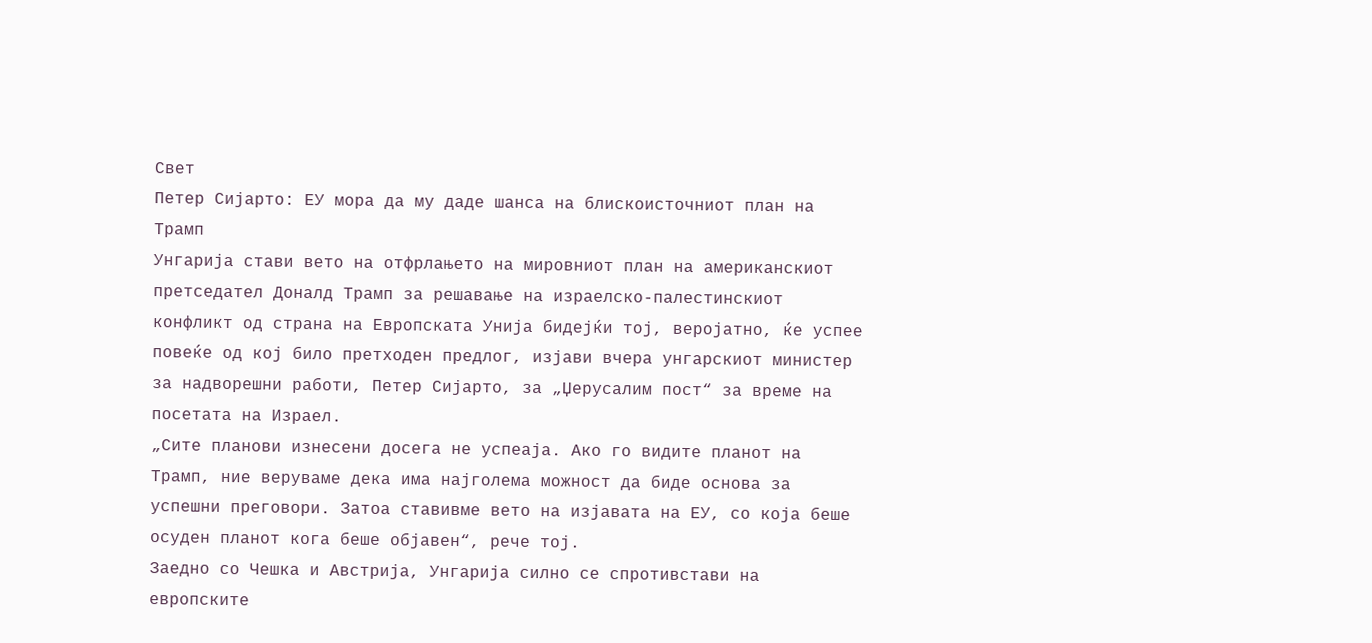Свет
Петер Сијарто: ЕУ мора да му даде шанса на блискоисточниот план на Трамп
Унгарија стави вето на отфрлањето на мировниот план на американскиот претседател Доналд Трамп за решавање на израелско-палестинскиот конфликт од страна на Европската Унија бидејќи тој, веројатно, ќе успее повеќе од кој било претходен предлог, изјави вчера унгарскиот министер за надворешни работи, Петер Сијарто, за „Џерусалим пост“ за време на посетата на Израел.
„Сите планови изнесени досега не успеаја. Ако го видите планот на Трамп, ние веруваме дека има најголема можност да биде основа за успешни преговори. Затоа ставивме вето на изјавата на ЕУ, со која беше осуден планот кога беше објавен“, рече тој.
Заедно со Чешка и Австрија, Унгарија силно се спротивстави на европските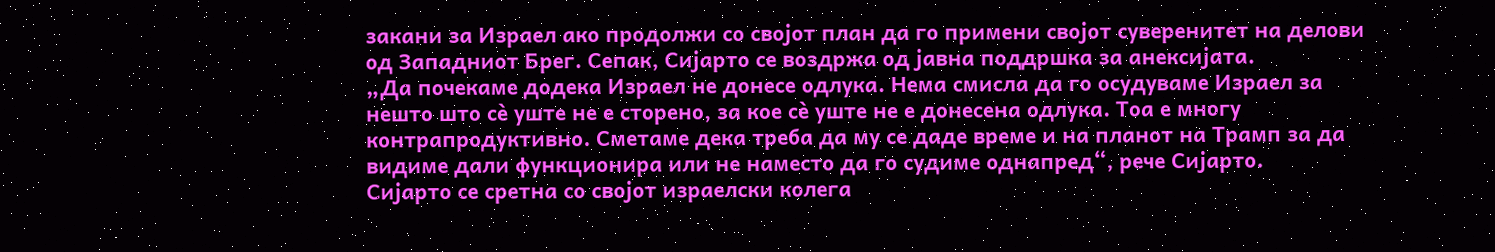закани за Израел ако продолжи со својот план да го примени својот суверенитет на делови од Западниот Брег. Сепак, Сијарто се воздржа од јавна поддршка за анексијата.
„Да почекаме додека Израел не донесе одлука. Нема смисла да го осудуваме Израел за нешто што сè уште не е сторено, за кое сè уште не е донесена одлука. Тоа е многу контрапродуктивно. Сметаме дека треба да му се даде време и на планот на Трамп за да видиме дали функционира или не наместо да го судиме однапред“, рече Сијарто.
Сијарто се сретна со својот израелски колега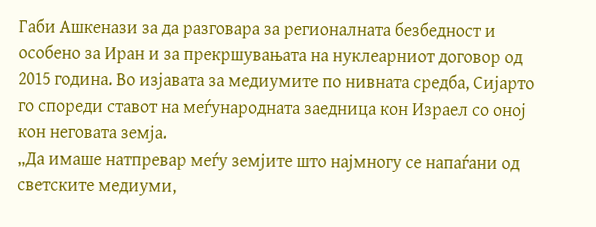Габи Ашкенази за да разговара за регионалната безбедност и особено за Иран и за прекршувањата на нуклеарниот договор од 2015 година. Во изјавата за медиумите по нивната средба, Сијарто го спореди ставот на меѓународната заедница кон Израел со оној кон неговата земја.
„Да имаше натпревар меѓу земјите што најмногу се напаѓани од светските медиуми,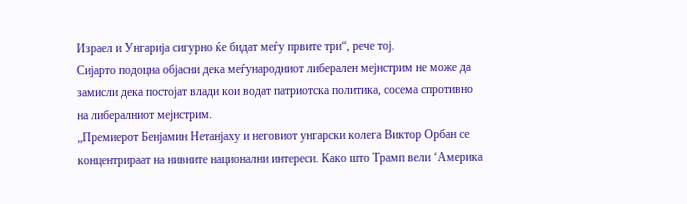Израел и Унгарија сигурно ќе бидат меѓу првите три“, рече тој.
Сијарто подоцна објасни дека меѓународниот либерален мејнстрим не може да замисли дека постојат влади кои водат патриотска политика, сосема спротивно на либералниот мејнстрим.
„Премиерот Бенјамин Нетанјаху и неговиот унгарски колега Виктор Орбан се концентрираат на нивните национални интереси. Како што Трамп вели ‘Америка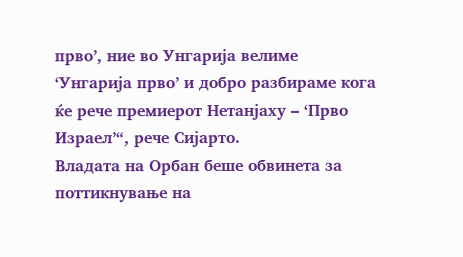прво’, ние во Унгарија велиме ‘Унгарија прво’ и добро разбираме кога ќе рече премиерот Нетанјаху – ‘Прво Израел’“, рече Сијарто.
Владата на Орбан беше обвинета за поттикнување на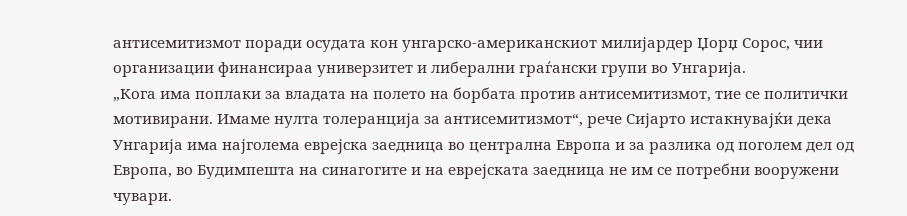антисемитизмот поради осудата кон унгарско-американскиот милијардер Џорџ Сорос, чии организации финансираа универзитет и либерални граѓански групи во Унгарија.
„Кога има поплаки за владата на полето на борбата против антисемитизмот, тие се политички мотивирани. Имаме нулта толеранција за антисемитизмот“, рече Сијарто истакнувајќи дека Унгарија има најголема еврејска заедница во централна Европа и за разлика од поголем дел од Европа, во Будимпешта на синагогите и на еврејската заедница не им се потребни вооружени чувари.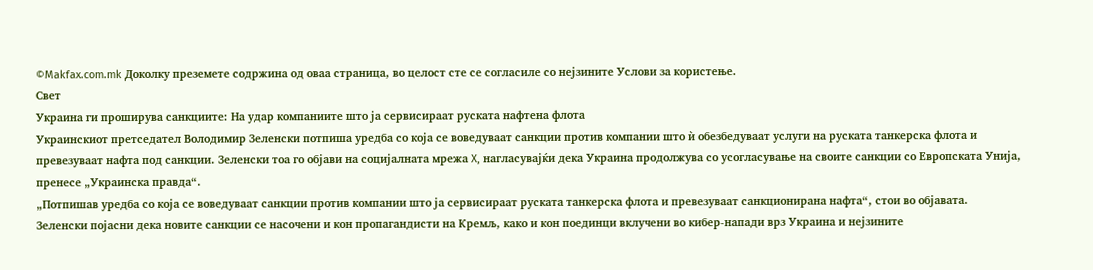©Makfax.com.mk Доколку преземете содржина од оваа страница, во целост сте се согласиле со нејзините Услови за користење.
Свет
Украина ги проширува санкциите: На удар компаниите што ја сервисираат руската нафтена флота
Украинскиот претседател Володимир Зеленски потпиша уредба со која се воведуваат санкции против компании што ѝ обезбедуваат услуги на руската танкерска флота и превезуваат нафта под санкции. Зеленски тоа го објави на социјалната мрежа X, нагласувајќи дека Украина продолжува со усогласување на своите санкции со Европската Унија, пренесе „Украинска правда“.
„Потпишав уредба со која се воведуваат санкции против компании што ја сервисираат руската танкерска флота и превезуваат санкционирана нафта“, стои во објавата.
Зеленски појасни дека новите санкции се насочени и кон пропагандисти на Кремљ, како и кон поединци вклучени во кибер-напади врз Украина и нејзините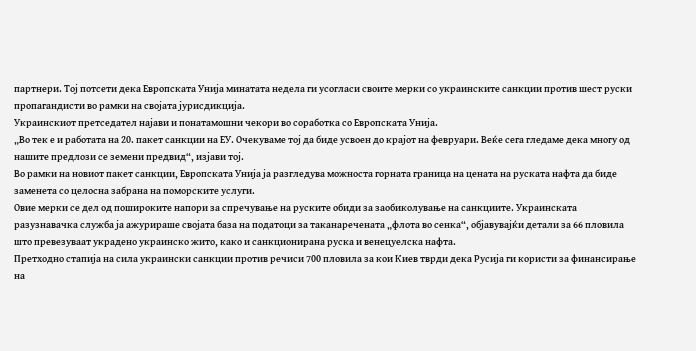партнери. Тој потсети дека Европската Унија минатата недела ги усогласи своите мерки со украинските санкции против шест руски пропагандисти во рамки на својата јурисдикција.
Украинскиот претседател најави и понатамошни чекори во соработка со Европската Унија.
„Во тек е и работата на 20. пакет санкции на ЕУ. Очекуваме тој да биде усвоен до крајот на февруари. Веќе сега гледаме дека многу од нашите предлози се земени предвид“, изјави тој.
Во рамки на новиот пакет санкции, Европската Унија ја разгледува можноста горната граница на цената на руската нафта да биде заменета со целосна забрана на поморските услуги.
Овие мерки се дел од пошироките напори за спречување на руските обиди за заобиколување на санкциите. Украинската разузнавачка служба ја ажурираше својата база на податоци за таканаречената „флота во сенка“, објавувајќи детали за 66 пловила што превезуваат украдено украинско жито, како и санкционирана руска и венецуелска нафта.
Претходно стапија на сила украински санкции против речиси 700 пловила за кои Киев тврди дека Русија ги користи за финансирање на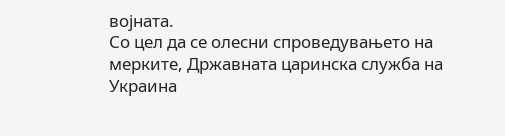војната.
Со цел да се олесни спроведувањето на мерките, Државната царинска служба на Украина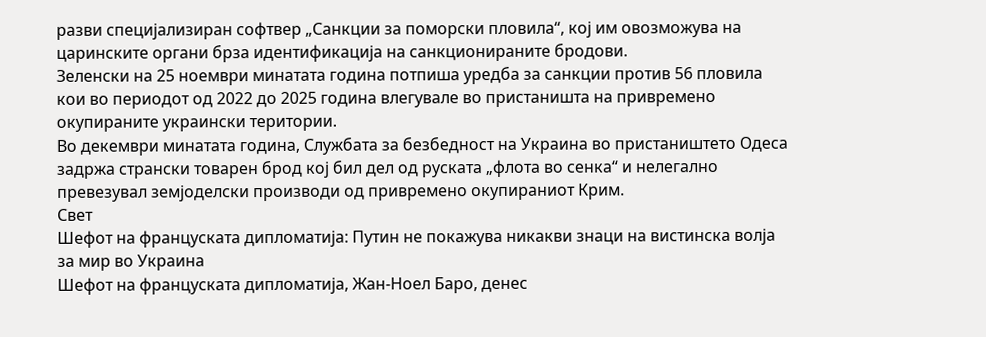разви специјализиран софтвер „Санкции за поморски пловила“, кој им овозможува на царинските органи брза идентификација на санкционираните бродови.
Зеленски на 25 ноември минатата година потпиша уредба за санкции против 56 пловила кои во периодот од 2022 до 2025 година влегувале во пристаништа на привремено окупираните украински територии.
Во декември минатата година, Службата за безбедност на Украина во пристаништето Одеса задржа странски товарен брод кој бил дел од руската „флота во сенка“ и нелегално превезувал земјоделски производи од привремено окупираниот Крим.
Свет
Шефот на француската дипломатија: Путин не покажува никакви знаци на вистинска волја за мир во Украина
Шефот на француската дипломатија, Жан-Ноел Баро, денес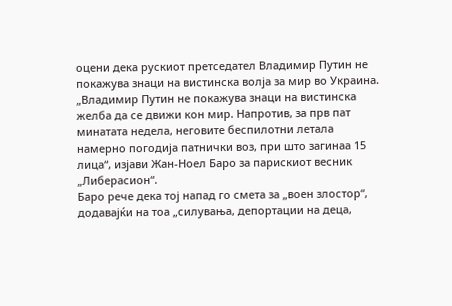оцени дека рускиот претседател Владимир Путин не покажува знаци на вистинска волја за мир во Украина.
„Владимир Путин не покажува знаци на вистинска желба да се движи кон мир. Напротив, за прв пат минатата недела, неговите беспилотни летала намерно погодија патнички воз, при што загинаа 15 лица“, изјави Жан-Ноел Баро за парискиот весник „Либерасион“.
Баро рече дека тој напад го смета за „воен злостор“, додавајќи на тоа „силувања, депортации на деца,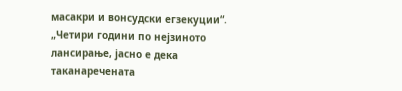масакри и вонсудски егзекуции“.
„Четири години по нејзиното лансирање, јасно е дека таканаречената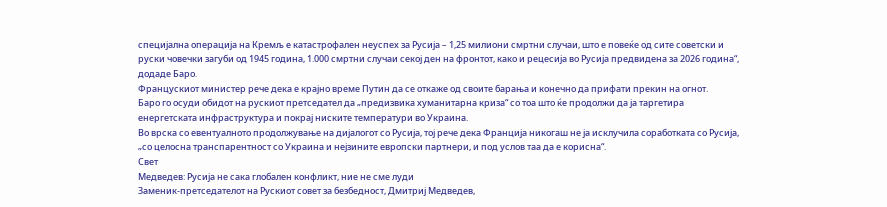специјална операција на Кремљ е катастрофален неуспех за Русија – 1,25 милиони смртни случаи, што е повеќе од сите советски и руски човечки загуби од 1945 година, 1.000 смртни случаи секој ден на фронтот, како и рецесија во Русија предвидена за 2026 година“, додаде Баро.
Францускиот министер рече дека е крајно време Путин да се откаже од своите барања и конечно да прифати прекин на огнот.
Баро го осуди обидот на рускиот претседател да „предизвика хуманитарна криза“ со тоа што ќе продолжи да ја таргетира енергетската инфраструктура и покрај ниските температури во Украина.
Во врска со евентуалното продолжување на дијалогот со Русија, тој рече дека Франција никогаш не ја исклучила соработката со Русија, „со целосна транспарентност со Украина и нејзините европски партнери, и под услов таа да е корисна“.
Свет
Медведев: Русија не сака глобален конфликт, ние не сме луди
Заменик-претседателот на Рускиот совет за безбедност, Дмитриј Медведев,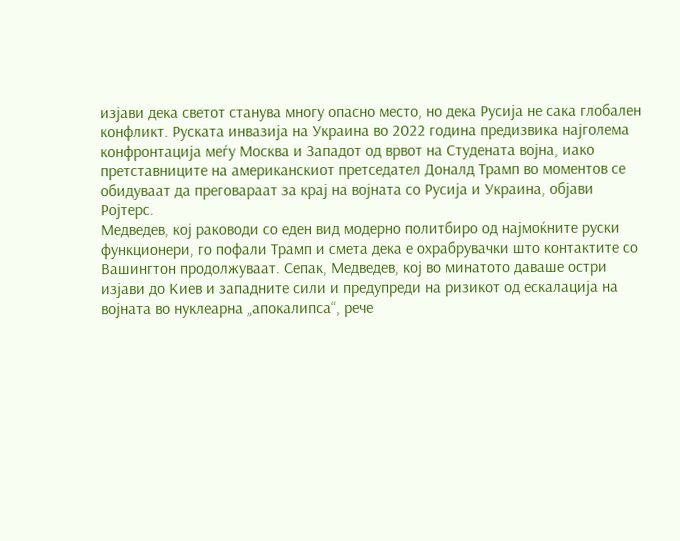изјави дека светот станува многу опасно место, но дека Русија не сака глобален конфликт. Руската инвазија на Украина во 2022 година предизвика најголема конфронтација меѓу Москва и Западот од врвот на Студената војна, иако претставниците на американскиот претседател Доналд Трамп во моментов се обидуваат да преговараат за крај на војната со Русија и Украина, објави Ројтерс.
Медведев, кој раководи со еден вид модерно политбиро од најмоќните руски функционери, го пофали Трамп и смета дека е охрабрувачки што контактите со Вашингтон продолжуваат. Сепак, Медведев, кој во минатото даваше остри изјави до Киев и западните сили и предупреди на ризикот од ескалација на војната во нуклеарна „апокалипса“, рече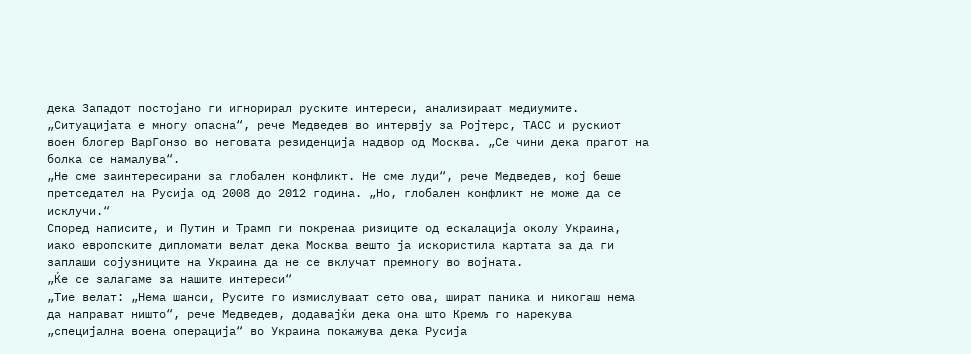дека Западот постојано ги игнорирал руските интереси, анализираат медиумите.
„Ситуацијата е многу опасна“, рече Медведев во интервју за Ројтерс, ТАСС и рускиот воен блогер ВарГонзо во неговата резиденција надвор од Москва. „Се чини дека прагот на болка се намалува“.
„Не сме заинтересирани за глобален конфликт. Не сме луди“, рече Медведев, кој беше претседател на Русија од 2008 до 2012 година. „Но, глобален конфликт не може да се исклучи.“
Според написите, и Путин и Трамп ги покренаа ризиците од ескалација околу Украина, иако европските дипломати велат дека Москва вешто ја искористила картата за да ги заплаши сојузниците на Украина да не се вклучат премногу во војната.
„Ќе се залагаме за нашите интереси“
„Тие велат: „Нема шанси, Русите го измислуваат сето ова, шират паника и никогаш нема да направат ништо“, рече Медведев, додавајќи дека она што Кремљ го нарекува „специјална воена операција“ во Украина покажува дека Русија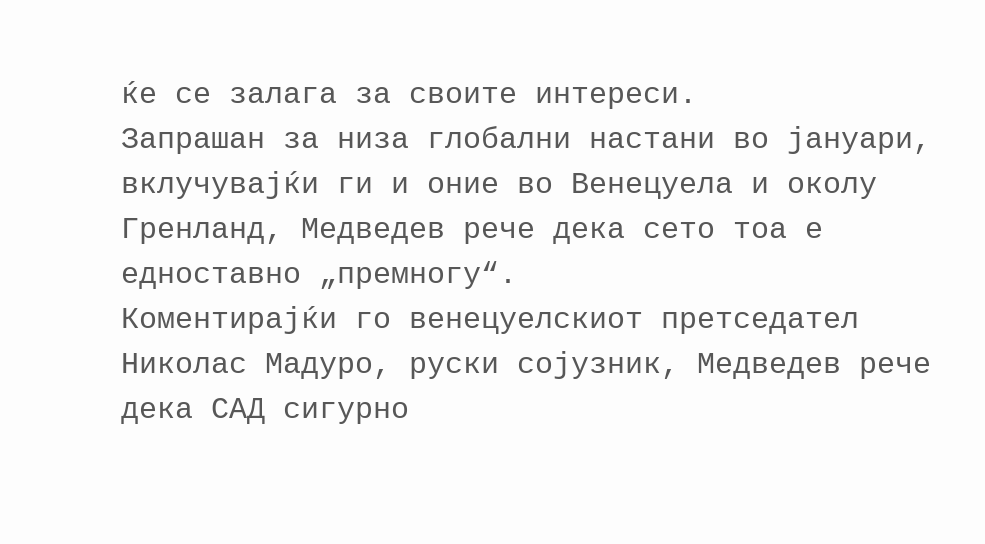ќе се залага за своите интереси.
Запрашан за низа глобални настани во јануари, вклучувајќи ги и оние во Венецуела и околу Гренланд, Медведев рече дека сето тоа е едноставно „премногу“.
Коментирајќи го венецуелскиот претседател Николас Мадуро, руски сојузник, Медведев рече дека САД сигурно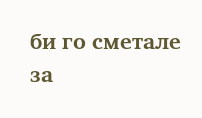би го сметале за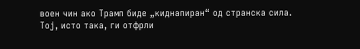воен чин ако Трамп биде „киднапиран“ од странска сила.
Тој, исто така, ги отфрли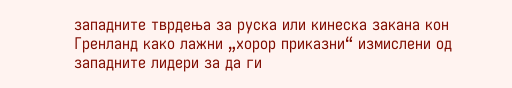западните тврдења за руска или кинеска закана кон Гренланд како лажни „хорор приказни“ измислени од западните лидери за да ги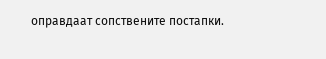оправдаат сопствените постапки.